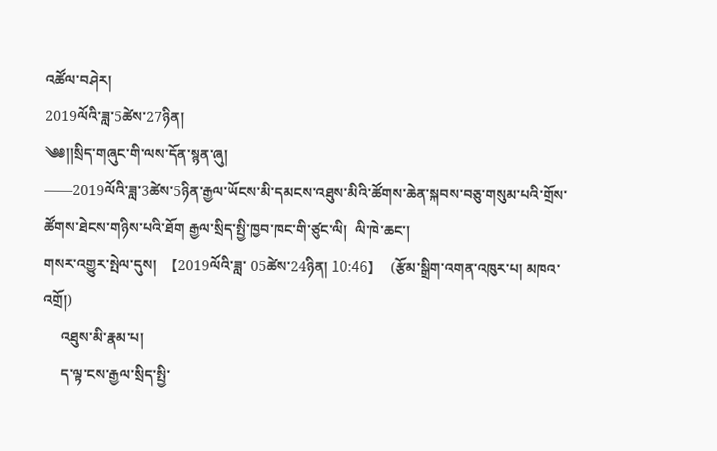འཚོལ་བཤེར།
2019ལོའི་ཟླ་5ཚེས་27ཉིན།
༄༅།།སྲིད་གཞུང་གི་ལས་དོན་སྙན་ཞུ།
——2019ལོའི་ཟླ་3ཚེས་5ཉིན་རྒྱལ་ཡོངས་མི་དམངས་འཐུས་མིའི་ཚོགས་ཆེན་སྐབས་བཅུ་གསུམ་པའི་གྲོས་ཚོགས་ཐེངས་གཉིས་པའི་ཐོག རྒྱལ་སྲིད་སྤྱི་ཁྱབ་ཁང་གི་ཙུང་ལི།  ལི་ཁེ་ཆང་།
གསར་འགྱུར་སྤེལ་དུས།  【2019ལོའི་ཟླ་ 05ཚེས་24ཉིན། 10:46】   (རྩོམ་སྒྲིག་འགན་འཁུར་པ། མཁའ་འགྲོ།)
     འཐུས་མི་རྣམ་པ།
     ད་ལྟ་ངས་རྒྱལ་སྲིད་སྤྱི་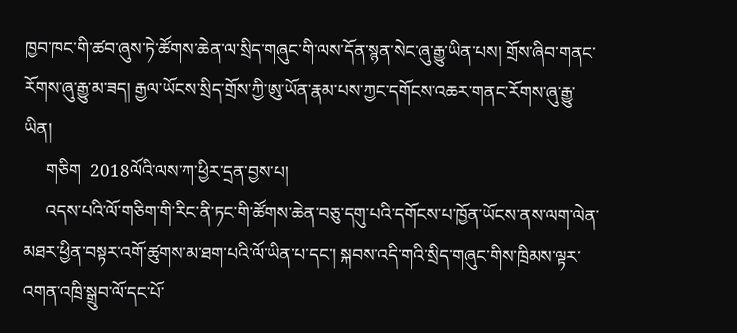ཁྱབ་ཁང་གི་ཚབ་ཞུས་ཏེ་ཚོགས་ཆེན་ལ་སྲིད་གཞུང་གི་ལས་དོན་སྙན་སེང་ཞུ་རྒྱུ་ཡིན་པས། གྲོས་ཞིབ་གནང་རོགས་ཞུ་རྒྱུ་མ་ཟད། རྒྱལ་ཡོངས་སྲིད་གྲོས་ཀྱི་ཨུ་ཡོན་རྣམ་པས་ཀྱང་དགོངས་འཆར་གནང་རོགས་ཞུ་རྒྱུ་ཡིན།
     གཅིག  2018ལོའི་ལས་ཀ་ཕྱིར་དྲན་བྱས་པ།
     འདས་པའི་ལོ་གཅིག་གི་རིང་ནི་ཏང་གི་ཚོགས་ཆེན་བཅུ་དགུ་པའི་དགོངས་པ་ཁྱོན་ཡོངས་ནས་ལག་ལེན་མཐར་ཕྱིན་བསྟར་འགོ་ཚུགས་མ་ཐག་པའི་ལོ་ཡིན་པ་དང་། སྐབས་འདི་གའི་སྲིད་གཞུང་གིས་ཁྲིམས་ལྟར་འགན་འཁྲི་སྒྲུབ་ལོ་དང་པོ་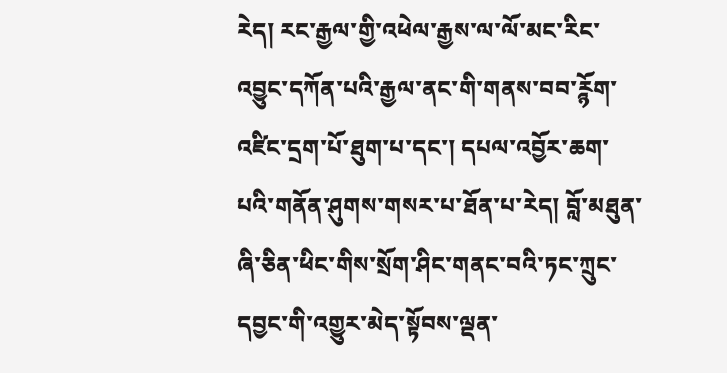རེད། རང་རྒྱལ་གྱི་འཕེལ་རྒྱས་ལ་ལོ་མང་རིང་འབྱུང་དཀོན་པའི་རྒྱལ་ནང་གི་གནས་བབ་ཪྙོག་འཛིང་དྲག་པོ་ཐུག་པ་དང་། དཔལ་འབྱོར་ཆག་པའི་གནོན་ཤུགས་གསར་པ་ཐོན་པ་རེད། བློ་མཐུན་ཞི་ཅིན་ཕིང་གིས་སྲོག་ཤིང་གནང་བའི་ཏང་ཀྲུང་དབྱང་གི་འགྱུར་མེད་སྟོབས་ལྡན་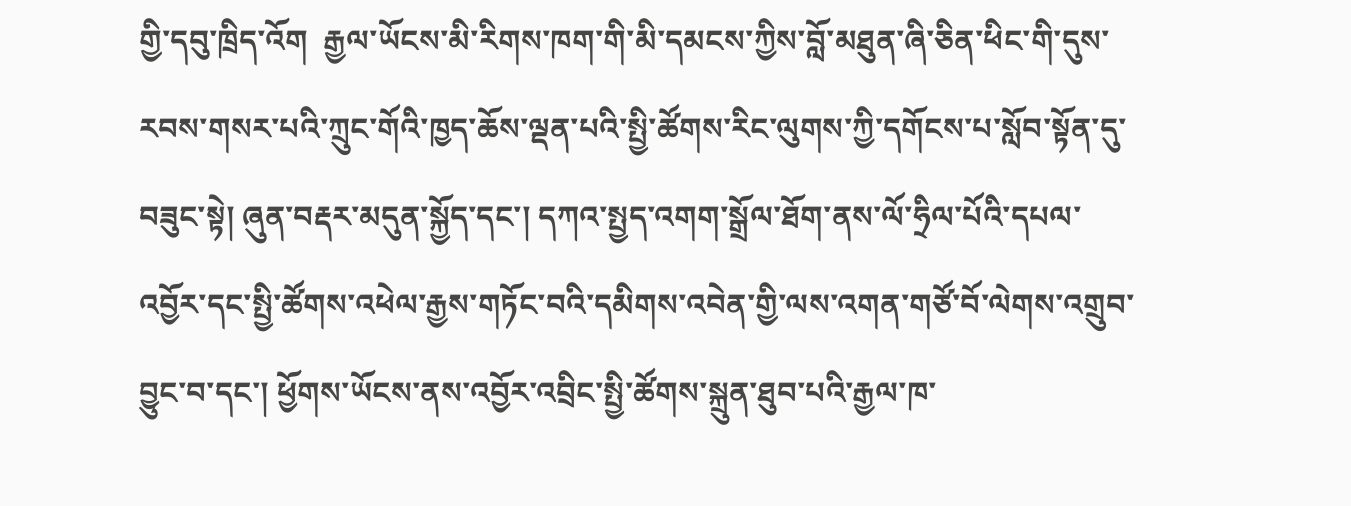གྱི་དབུ་ཁྲིད་འོག  རྒྱལ་ཡོངས་མི་རིགས་ཁག་གི་མི་དམངས་ཀྱིས་བློ་མཐུན་ཞི་ཅིན་ཕིང་གི་དུས་རབས་གསར་པའི་ཀྲུང་གོའི་ཁྱད་ཆོས་ལྡན་པའི་སྤྱི་ཚོགས་རིང་ལུགས་ཀྱི་དགོངས་པ་སློབ་སྟོན་དུ་བཟུང་སྟེ། ཞུན་བརྡར་མདུན་སྐྱོད་དང་། དཀའ་སྤྱད་འགག་སྒྲོལ་ཐོག་ནས་ལོ་ཧྲིལ་པོའི་དཔལ་འབྱོར་དང་སྤྱི་ཚོགས་འཕེལ་རྒྱས་གཏོང་བའི་དམིགས་འབེན་གྱི་ལས་འགན་གཙོ་བོ་ལེགས་འགྲུབ་བྱུང་བ་དང་། ཕྱོགས་ཡོངས་ནས་འབྱོར་འབྲིང་སྤྱི་ཚོགས་སྐྲུན་ཐུབ་པའི་རྒྱལ་ཁ་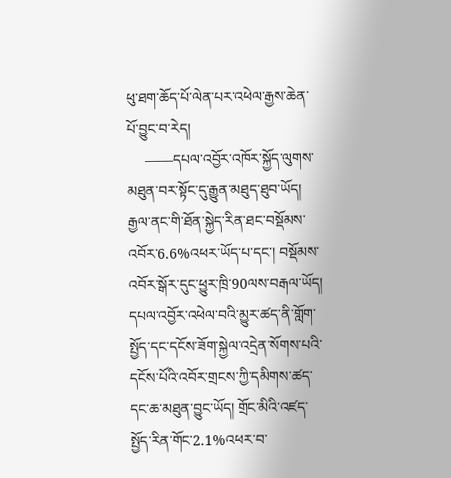ཕུ་ཐག་ཆོད་པོ་ལེན་པར་འཕེལ་རྒྱས་ཆེན་པོ་བྱུང་བ་རེད།
     ——དཔལ་འབྱོར་འཁོར་སྐྱོད་ལུགས་མཐུན་བར་སྟོང་དུ་རྒྱུན་མཐུད་ཐུབ་ཡོད། རྒྱལ་ནང་གི་ཐོན་སྐྱེད་རིན་ཐང་བསྡོམས་འབོར་6.6%འཕར་ཡོད་པ་དང་། བསྡོམས་འབོར་སྒོར་དུང་ཕྱུར་ཁྲི་90ལས་བརྒལ་ཡོད། དཔལ་འབྱོར་འཕེལ་བའི་མྱུར་ཚད་ནི་གློག་སྤྱོད་དང་དངོས་ཟོག་སྐྱེལ་འདྲེན་སོགས་པའི་དངོས་པོའི་འབོར་གྲངས་ཀྱི་དམིགས་ཚད་དང་ཆ་མཐུན་བྱུང་ཡོད། གྲོང་མིའི་འཛད་སྤྱོད་རིན་གོང་2.1%འཕར་བ་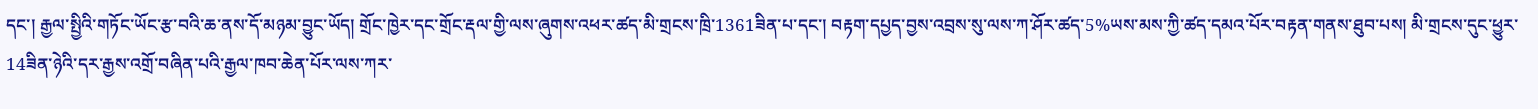དང་། རྒྱལ་སྤྱིའི་གཏོང་ཡོང་རྩ་བའི་ཆ་ནས་དོ་མཉམ་བྱུང་ཡོད། གྲོང་ཁྱེར་དང་གྲོང་རྡལ་གྱི་ལས་ཞུགས་འཕར་ཚད་མི་གྲངས་ཁྲི་1361ཟིན་པ་དང་། བརྟག་དཔྱད་བྱས་འབྲས་སུ་ལས་ཀ་ཤོར་ཚད་5%ཡས་མས་ཀྱི་ཚད་དམའ་པོར་བརྟན་གནས་ཐུབ་པས། མི་གྲངས་དུང་ཕྱུར་14ཟིན་ཉེའི་དར་རྒྱས་འགྲོ་བཞིན་པའི་རྒྱལ་ཁབ་ཆེན་པོར་ལས་ཀར་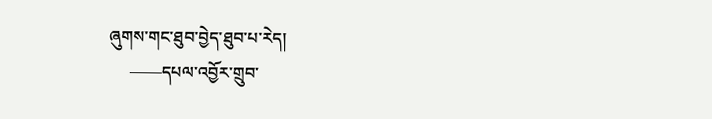ཞུགས་གང་ཐུབ་བྱེད་ཐུབ་པ་རེད།
     ——དཔལ་འབྱོར་གྲུབ་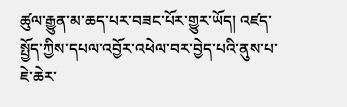ཚུལ་རྒྱུན་མ་ཆད་པར་བཟང་པོར་གྱུར་ཡོད། འཛད་སྤྱོད་ཀྱིས་དཔལ་འབྱོར་འཕེལ་བར་བྱེད་པའི་ནུས་པ་ཇེ་ཆེར་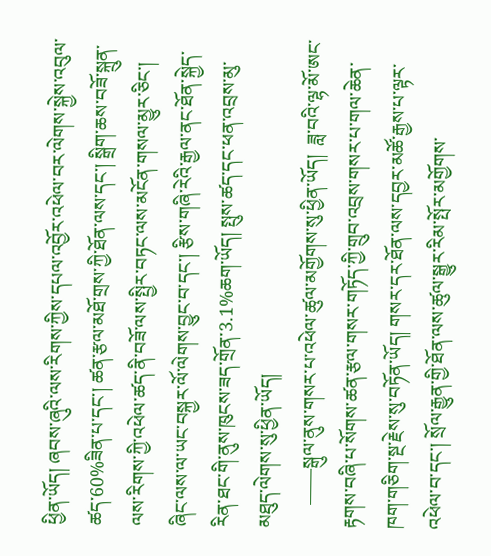ཕྱིན་ཡོད། ཞབས་ཞུའི་ལས་རིགས་ཀྱིས་དཔལ་འབྱོར་འཕེལ་བར་ལེགས་སྐྱེས་འབུལ་ཚད་60%ཟིན་པ་དང་། ཚན་རྩལ་མཐོ་གྲས་ཀྱི་ཐོན་ལས་དང་། སྒྲིག་ཆས་བཟོ་སྐྲུན་ལས་རིགས་ཀྱི་འཕེལ་ཚད་ནི་བཟོ་ལས་སྤྱིར་བཏང་ལས་མངོན་གསལ་མྱུར་ཅིང་། ཞིང་ལས་ལ་ཡང་བསྐྱར་ལོ་ལེགས་བྱུང་བ་དང་། རྩིས་གཞི་རེའི་རྒྱལ་ནང་ཐོན་སྐྱེད་རིན་ཐང་གི་ནུས་ཁུངས་ཟད་གྲོན་3.1%ཆག་ཡོད། སྤུས་ཚད་དང་ཕན་འབྲས་མུ་མཐུད་ལེགས་སུ་ཕྱིན་ཡོད།
     ——སྒུལ་ནུས་གསར་པ་འཕེལ་ཚུལ་མགྱོགས་སུ་ཕྱིན་ཡོད།  ཟླ་བའི་ལྷ་མོ་ཨང་རྟགས་བཞི་པ་སོགས་ཚན་རྩལ་གསར་གཏོད་ཀྱི་གྲུབ་འབྲས་གསར་པ་གལ་ཆེན་ཁག་གཅིག་སྔ་རྗེས་སུ་བཏོན་ཡོད། གསར་དར་ཐོན་ལས་དབྱར་མཚོ་རྒྱས་པ་ལྟར་འཕེལ་བ་དང་། སྲོལ་རྒྱུན་གྱི་ཐོན་ལས་ཚུལ་སྒྱུར་རིམ་སྤོར་མགྱོགས་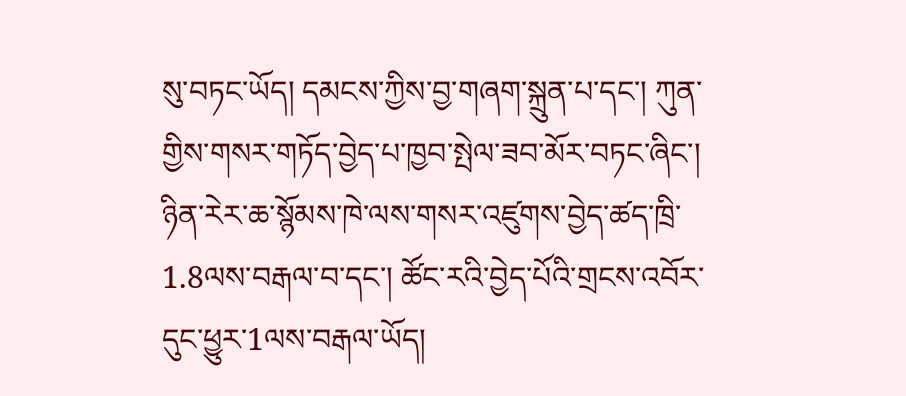སུ་བཏང་ཡོད། དམངས་ཀྱིས་བྱ་གཞག་སྐྲུན་པ་དང་། ཀུན་གྱིས་གསར་གཏོད་བྱེད་པ་ཁྱབ་སྤེལ་ཟབ་མོར་བཏང་ཞིང་། ཉིན་རེར་ཆ་སྙོམས་ཁེ་ལས་གསར་འཛུགས་བྱེད་ཚད་ཁྲི་1.8ལས་བརྒལ་བ་དང་། ཚོང་རའི་བྱེད་པོའི་གྲངས་འབོར་དུང་ཕྱུར་1ལས་བརྒལ་ཡོད།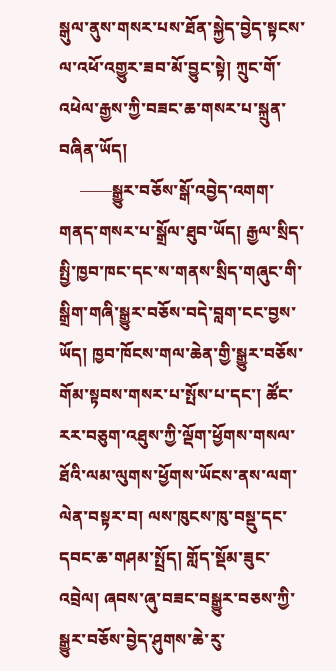སྒུལ་ནུས་གསར་པས་ཐོན་སྐྱེད་བྱེད་སྟངས་ལ་འཕོ་འགྱུར་ཟབ་མོ་བྱུང་སྟེ། ཀྲུང་གོ་འཕེལ་རྒྱས་ཀྱི་བཟང་ཆ་གསར་པ་སྐྲུན་བཞིན་ཡོད།
     ——སྒྱུར་བཅོས་སྒོ་འབྱེད་འགག་གནད་གསར་པ་སྒྲོལ་ཐུབ་ཡོད། རྒྱལ་སྲིད་སྤྱི་ཁྱབ་ཁང་དང་ས་གནས་སྲིད་གཞུང་གི་སྒྲིག་གཞི་སྒྱུར་བཅོས་བདེ་བླག་ངང་བྱས་ཡོད། ཁྱབ་ཁོངས་གལ་ཆེན་གྱི་སྒྱུར་བཅོས་གོམ་སྟབས་གསར་པ་སྤོས་པ་དང་། ཚོང་རར་བཅུག་འཐུས་ཀྱི་ལྡོག་ཕྱོགས་གསལ་ཐོའི་ལམ་ལུགས་ཕྱོགས་ཡོངས་ནས་ལག་ལེན་བསྟར་བ། ལས་ཁུངས་ཁུ་བསྡུ་དང་དབང་ཆ་གཤམ་སྤྲོད། གློད་སྡོམ་ཟུང་འབྲེལ། ཞབས་ཞུ་བཟང་བསྒྱུར་བཅས་ཀྱི་སྒྱུར་བཅོས་བྱེད་ཤུགས་ཆེ་རུ་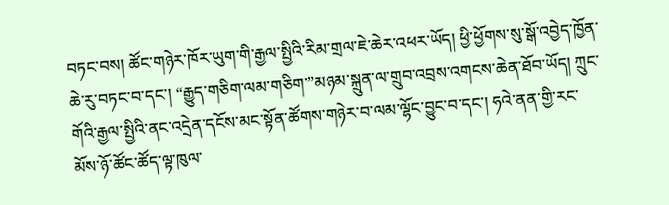བཏང་བས། ཚོང་གཉེར་ཁོར་ཡུག་གི་རྒྱལ་སྤྱིའི་རིམ་གྲལ་ཇེ་ཆེར་འཕར་ཡོད། ཕྱི་ཕྱོགས་སུ་སྒོ་འབྱེད་ཁྱོན་ཆེ་རུ་བཏང་བ་དང་། “རྒྱུད་གཅིག་ལམ་གཅིག་”མཉམ་སྐྲུན་ལ་གྲུབ་འབྲས་འགངས་ཆེན་ཐོབ་ཡོད། ཀྲུང་གོའི་རྒྱལ་སྤྱིའི་ནང་འདྲེན་དངོས་མང་སྟོན་ཚོགས་གཉེར་བ་ལམ་ལྷོང་བྱུང་བ་དང་། ཧའེ་ནན་གྱི་རང་མོས་ཉོ་ཚོང་ཚོད་ལྟ་ཁུལ་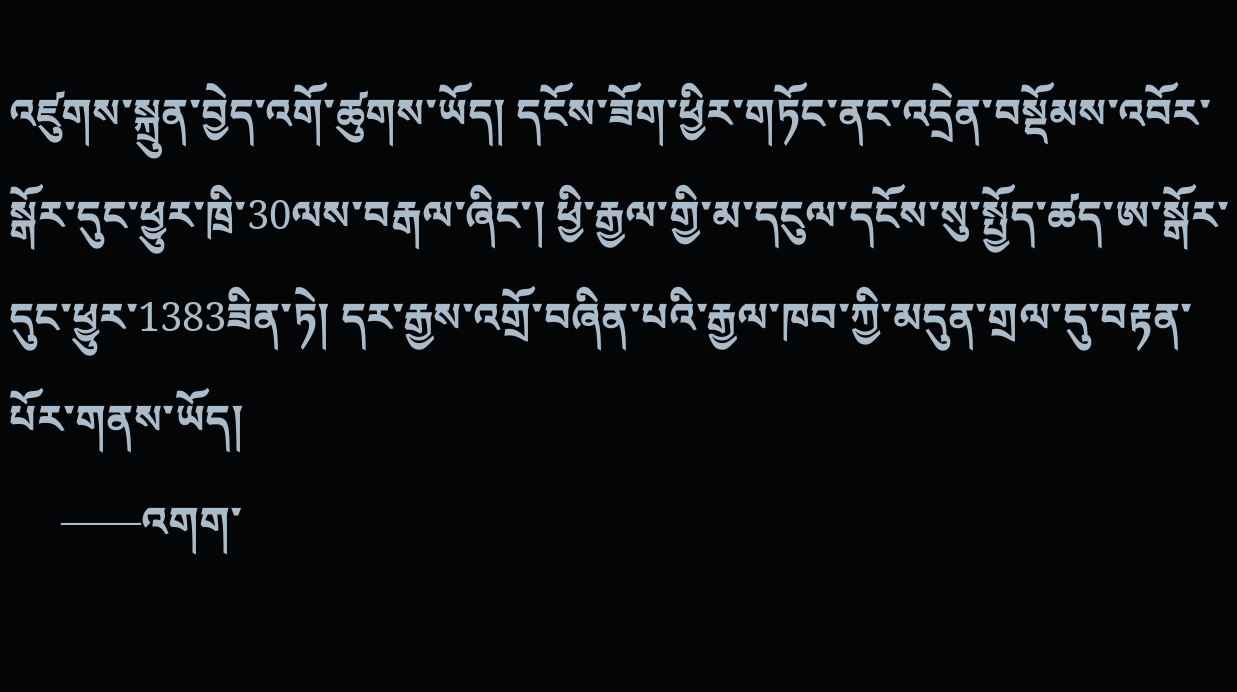འཛུགས་སྐྲུན་བྱེད་འགོ་ཚུགས་ཡོད། དངོས་ཟོག་ཕྱིར་གཏོང་ནང་འདྲེན་བསྡོམས་འབོར་སྒོར་དུང་ཕྱུར་ཁྲི་30ལས་བརྒལ་ཞིང་། ཕྱི་རྒྱལ་གྱི་མ་དངུལ་དངོས་སུ་སྤྱོད་ཚད་ཨ་སྒོར་དུང་ཕྱུར་1383ཟིན་ཏེ། དར་རྒྱས་འགྲོ་བཞིན་པའི་རྒྱལ་ཁབ་ཀྱི་མདུན་གྲལ་དུ་བརྟན་པོར་གནས་ཡོད།
     ——འགག་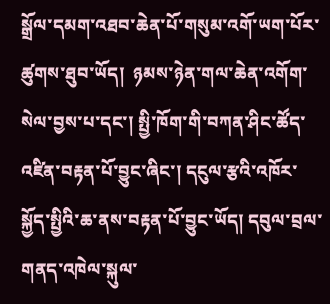སྒྲོལ་དམག་འཐབ་ཆེན་པོ་གསུམ་འགོ་ཡག་པོར་ཚུགས་ཐུབ་ཡོད།  ཉམས་ཉེན་གལ་ཆེན་འགོག་སེལ་བྱས་པ་དང་། སྤྱི་ཁོག་གི་བཀན་ཤིང་ཚོད་འཛིན་བརྟན་པོ་བྱུང་ཞིང་། དངུལ་རྩའི་འཁོར་སྐྱོད་སྤྱིའི་ཆ་ནས་བརྟན་པོ་བྱུང་ཡོད། དབུལ་བྲལ་གནད་འཁེལ་སྐུལ་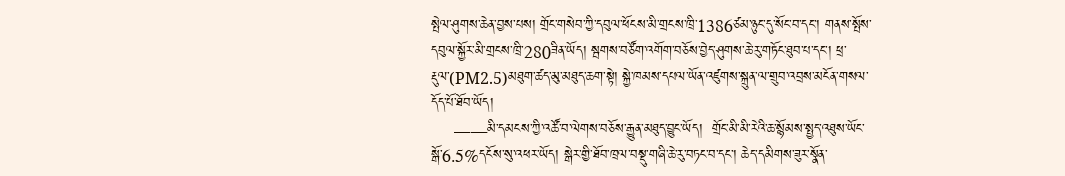སྤེལ་ཤུགས་ཆེན་བྱས་པས། གྲོང་གསེབ་ཀྱི་དབུལ་ཕོངས་མི་གྲངས་ཁྲི་1386ཙམ་ཉུང་དུ་སོང་བ་དང་། གནས་སྤོས་དབུལ་སྐྱོར་མི་གྲངས་ཁྲི་280ཟིན་ཡོད། སྦགས་བཙོག་འགོག་བཅོས་བྱེད་ཤུགས་ཆེ་རུ་གཏོང་ཐུབ་པ་དང་། ཕྲ་རྡུལ་(PM2.5)མཐུག་ཚད་མུ་མཐུད་ཆག་སྟེ། སྐྱེ་ཁམས་དཔལ་ཡོན་འཛུགས་སྐྲུན་ལ་གྲུབ་འབྲས་མངོན་གསལ་དོད་པོ་ཐོབ་ཡོད།
     ——མི་དམངས་ཀྱི་འཚོ་བ་ལེགས་བཅོས་རྒྱུན་མཐུད་བྱུང་ཡོད།  གྲོང་མི་མི་རེའི་ཆ་སྙོམས་སྤྱད་འཐུས་ཡོང་སྒོ་6.5%དངོས་སུ་འཕར་ཡོད། སྒེར་གྱི་ཐོབ་ཁྲལ་བསྡུ་གཞི་ཆེ་རུ་བཏང་བ་དང་། ཆེད་དམིགས་ཟུར་སྣོན་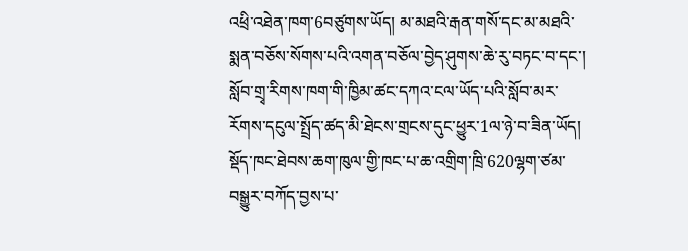འཕྲི་འཐེན་ཁག་6བཙུགས་ཡོད། མ་མཐའི་རྒན་གསོ་དང་མ་མཐའི་སྨན་བཅོས་སོགས་པའི་འགན་བཅོལ་བྱེད་ཤུགས་ཆེ་རུ་བཏང་བ་དང་། སློབ་གྲྭ་རིགས་ཁག་གི་ཁྱིམ་ཚང་དཀའ་ངལ་ཡོད་པའི་སློབ་མར་རོགས་དངུལ་སྤྲོད་ཚད་མི་ཐེངས་གྲངས་དུང་ཕྱུར་1ལ་ཉེ་བ་ཟིན་ཡོད། སྡོད་ཁང་ཐེབས་ཆག་ཁུལ་གྱི་ཁང་པ་ཆ་འགྲིག་ཁྲི་620ལྷག་ཙམ་བསྒྱུར་བཀོད་བྱས་པ་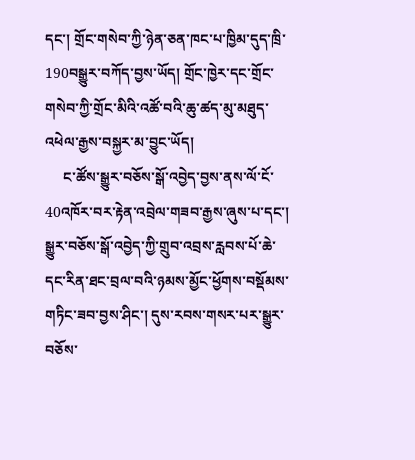དང་། གྲོང་གསེབ་ཀྱི་ཉེན་ཅན་ཁང་པ་ཁྱིམ་དུད་ཁྲི་190བསྒྱུར་བཀོད་བྱས་ཡོད། གྲོང་ཁྱེར་དང་གྲོང་གསེབ་ཀྱི་གྲོང་མིའི་འཚོ་བའི་ཆུ་ཚད་མུ་མཐུད་འཕེལ་རྒྱས་བསྐྱར་མ་བྱུང་ཡོད།
     ང་ཚོས་སྒྱུར་བཅོས་སྒོ་འབྱེད་བྱས་ནས་ལོ་ངོ་40འཁོར་བར་རྟེན་འབྲེལ་གཟབ་རྒྱས་ཞུས་པ་དང་། སྒྱུར་བཅོས་སྒོ་འབྱེད་ཀྱི་གྲུབ་འབྲས་རླབས་པོ་ཆེ་དང་རིན་ཐང་བྲལ་བའི་ཉམས་མྱོང་ཕྱོགས་བསྡོམས་གཏིང་ཟབ་བྱས་ཤིང་། དུས་རབས་གསར་པར་སྒྱུར་བཅོས་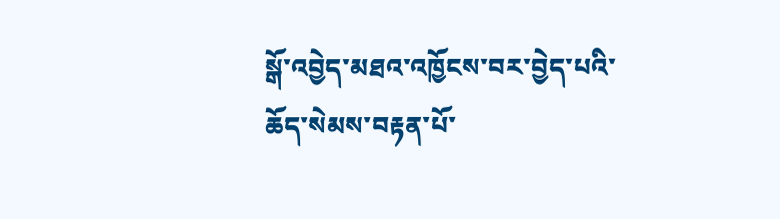སྒོ་འབྱེད་མཐའ་འཁྱོངས་བར་བྱེད་པའི་ཆོད་སེམས་བརྟན་པོ་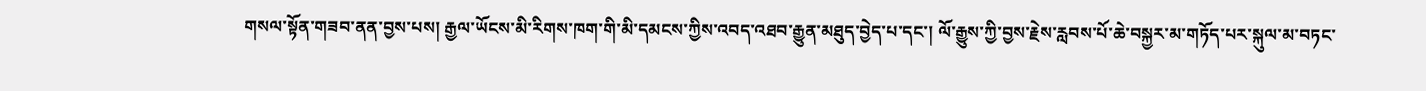གསལ་སྟོན་གཟབ་ནན་བྱས་པས། རྒྱལ་ཡོངས་མི་རིགས་ཁག་གི་མི་དམངས་ཀྱིས་འབད་འཐབ་རྒྱུན་མཐུད་བྱེད་པ་དང་། ལོ་རྒྱུས་ཀྱི་བྱས་རྗེས་རླབས་པོ་ཆེ་བསྐྱར་མ་གཏོད་པར་སྐུལ་མ་བཏང་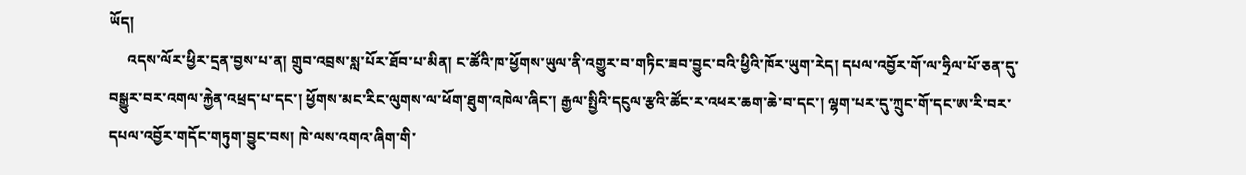ཡོད།
     འདས་ལོར་ཕྱིར་དྲན་བྱས་པ་ན། གྲུབ་འབྲས་སླ་པོར་ཐོབ་པ་མིན། ང་ཚོའི་ཁ་ཕྱོགས་ཡུལ་ནི་འགྱུར་བ་གཏིང་ཟབ་བྱུང་བའི་ཕྱིའི་ཁོར་ཡུག་རེད། དཔལ་འབྱོར་གོ་ལ་ཧྲིལ་པོ་ཅན་དུ་བསྒྱུར་བར་འགལ་རྐྱེན་འཕྲད་པ་དང་། ཕྱོགས་མང་རིང་ལུགས་ལ་ཕོག་ཐུག་འཁེལ་ཞིང་། རྒྱལ་སྤྱིའི་དངུལ་རྩའི་ཚོང་ར་འཕར་ཆག་ཆེ་བ་དང་། ལྷག་པར་དུ་ཀྲུང་གོ་དང་ཨ་རི་བར་དཔལ་འབྱོར་གདོང་གཏུག་བྱུང་བས། ཁེ་ལས་འགའ་ཞིག་གི་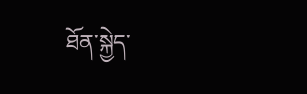ཐོན་སྐྱེད་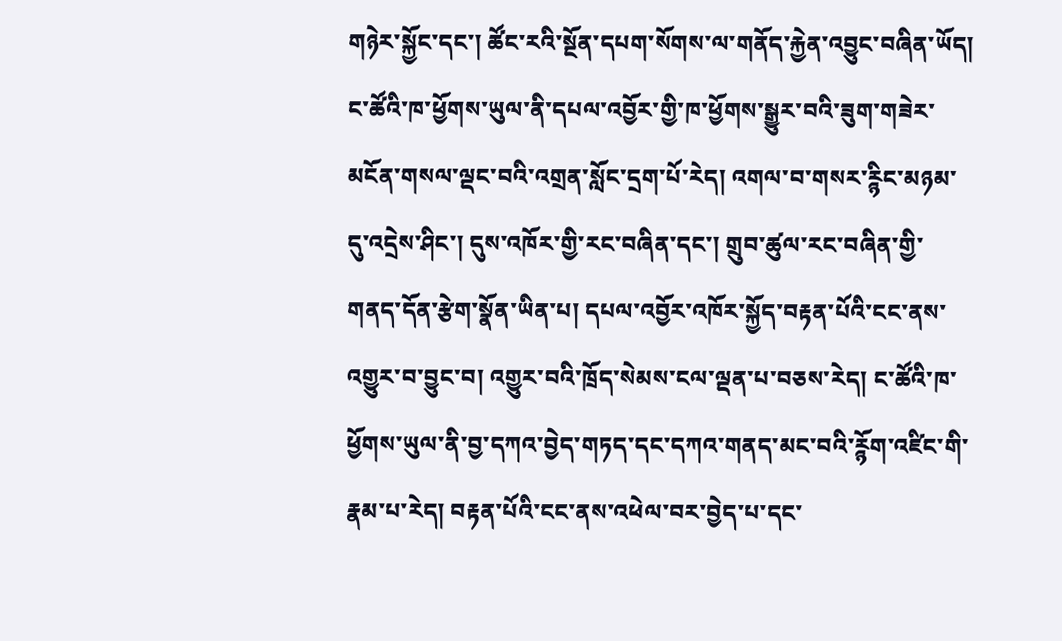གཉེར་སྐྱོང་དང་། ཚོང་རའི་སྔོན་དཔག་སོགས་ལ་གནོད་རྐྱེན་འབྱུང་བཞིན་ཡོད། ང་ཚོའི་ཁ་ཕྱོགས་ཡུལ་ནི་དཔལ་འབྱོར་གྱི་ཁ་ཕྱོགས་སྒྱུར་བའི་ཟུག་གཟེར་མངོན་གསལ་ལྡང་བའི་འགྲན་སློང་དྲག་པོ་རེད། འགལ་བ་གསར་ཪྙིང་མཉམ་དུ་འདྲེས་ཤིང་། དུས་འཁོར་གྱི་རང་བཞིན་དང་། གྲུབ་ཚུལ་རང་བཞིན་གྱི་གནད་དོན་རྩེག་སྣོན་ཡིན་པ། དཔལ་འབྱོར་འཁོར་སྐྱོད་བརྟན་པོའི་ངང་ནས་འགྱུར་བ་བྱུང་བ། འགྱུར་བའི་ཁྲོད་སེམས་ངལ་ལྡན་པ་བཅས་རེད། ང་ཚོའི་ཁ་ཕྱོགས་ཡུལ་ནི་བྱ་དཀའ་བྱེད་གཏད་དང་དཀའ་གནད་མང་བའི་ཪྙོག་འཛིང་གི་རྣམ་པ་རེད། བརྟན་པོའི་ངང་ནས་འཕེལ་བར་བྱེད་པ་དང་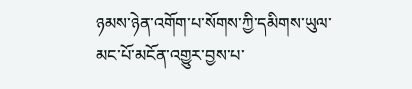ཉམས་ཉེན་འགོག་པ་སོགས་ཀྱི་དམིགས་ཡུལ་མང་པོ་མངོན་འགྱུར་བྱས་པ་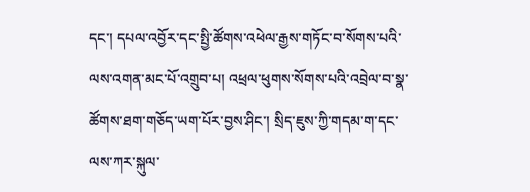དང་། དཔལ་འབྱོར་དང་སྤྱི་ཚོགས་འཕེལ་རྒྱས་གཏོང་བ་སོགས་པའི་ལས་འགན་མང་པོ་འགྲུབ་པ། འཕྲལ་ཕུགས་སོགས་པའི་འབྲེལ་བ་སྣ་ཚོགས་ཐག་གཅོད་ཡག་པོར་བྱས་ཤིང་། སྲིད་ཇུས་ཀྱི་གདམ་ག་དང་ལས་ཀར་སྐུལ་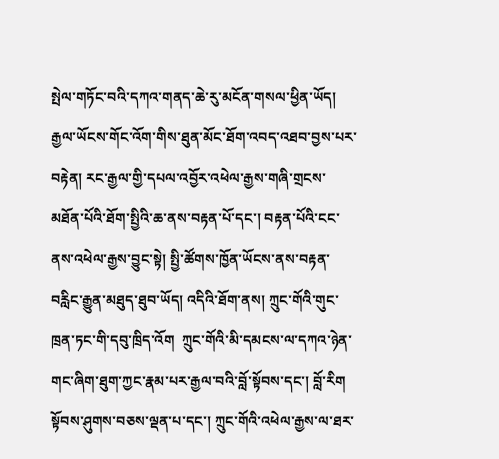སྤེལ་གཏོང་བའི་དཀའ་གནད་ཆེ་རུ་མངོན་གསལ་ཕྱིན་ཡོད། རྒྱལ་ཡོངས་གོང་འོག་གིས་ཐུན་མོང་ཐོག་འབད་འཐབ་བྱས་པར་བརྟེན། རང་རྒྱལ་གྱི་དཔལ་འབྱོར་འཕེལ་རྒྱས་གཞི་གྲངས་མཐོན་པོའི་ཐོག་སྤྱིའི་ཆ་ནས་བརྟན་པོ་དང་། བརྟན་པོའི་ངང་ནས་འཕེལ་རྒྱས་བྱུང་སྟེ། སྤྱི་ཚོགས་ཁྱོན་ཡོངས་ནས་བརྟན་བརླིང་རྒྱུན་མཐུད་ཐུབ་ཡོད། འདིའི་ཐོག་ནས། ཀྲུང་གོའི་གུང་ཁྲན་ཏང་གི་དབུ་ཁྲིད་འོག  ཀྲུང་གོའི་མི་དམངས་ལ་དཀའ་ཉེན་གང་ཞིག་ཐུག་ཀྱང་རྣམ་པར་རྒྱལ་བའི་བློ་སྟོབས་དང་། བློ་རིག  སྟོབས་ཤུགས་བཅས་ལྡན་པ་དང་། ཀྲུང་གོའི་འཕེལ་རྒྱས་ལ་ཐར་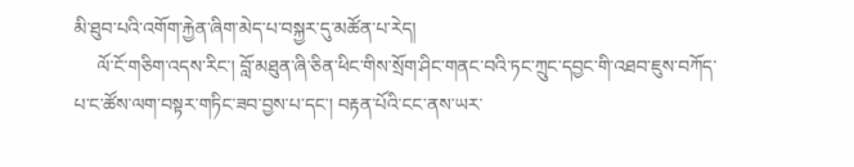མི་ཐུབ་པའི་འགོག་རྐྱེན་ཞིག་མེད་པ་བསྐྱར་དུ་མཚོན་པ་རེད།
     ལོ་ངོ་གཅིག་འདས་རིང་། བློ་མཐུན་ཞི་ཅིན་ཕིང་གིས་སྲོག་ཤིང་གནང་བའི་ཏང་ཀྲུང་དབྱང་གི་འཐབ་ཇུས་བཀོད་པ་ང་ཚོས་ལག་བསྟར་གཏིང་ཟབ་བྱས་པ་དང་། བརྟན་པོའི་ངང་ནས་ཡར་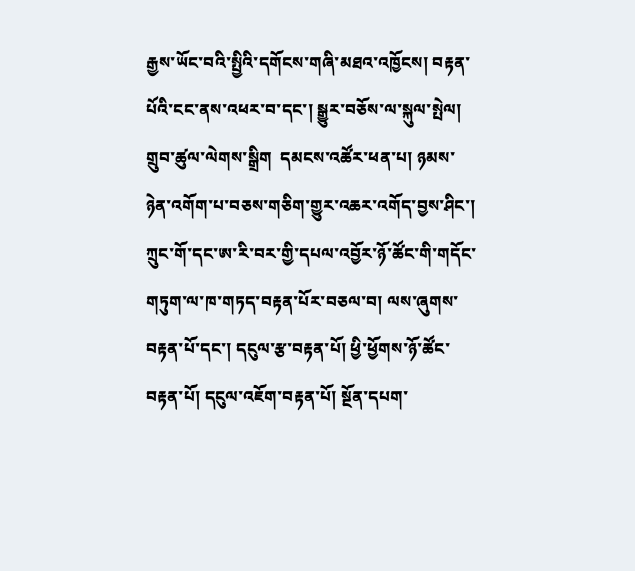རྒྱས་ཡོང་བའི་སྤྱིའི་དགོངས་གཞི་མཐའ་འཁྱོངས། བརྟན་པོའི་ངང་ནས་འཕར་བ་དང་། སྒྱུར་བཅོས་ལ་སྐུལ་སྤེལ། གྲུབ་ཚུལ་ལེགས་སྒྲིག  དམངས་འཚོར་ཕན་པ། ཉམས་ཉེན་འགོག་པ་བཅས་གཅིག་གྱུར་འཆར་འགོད་བྱས་ཤིང་། ཀྲུང་གོ་དང་ཨ་རི་བར་གྱི་དཔལ་འབྱོར་ཉོ་ཚོང་གི་གདོང་གཏུག་ལ་ཁ་གཏད་བརྟན་པོར་བཅལ་བ། ལས་ཞུགས་བརྟན་པོ་དང་། དངུལ་རྩ་བརྟན་པོ། ཕྱི་ཕྱོགས་ཉོ་ཚོང་བརྟན་པོ། དངུལ་འཇོག་བརྟན་པོ། སྔོན་དཔག་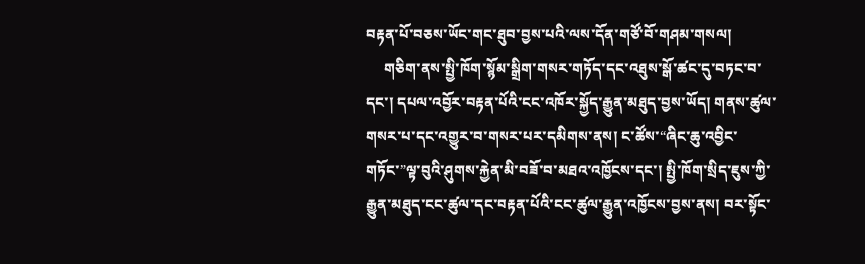བརྟན་པོ་བཅས་ཡོང་གང་ཐུབ་བྱས་པའི་ལས་དོན་གཙོ་བོ་གཤམ་གསལ།
     གཅིག་ནས་སྤྱི་ཁོག་སྙོམ་སྒྲིག་གསར་གཏོད་དང་འཐུས་སྒོ་ཚང་དུ་བཏང་བ་དང་། དཔལ་འབྱོར་བརྟན་པོའི་ངང་འཁོར་སྐྱོད་རྒྱུན་མཐུད་བྱས་ཡོད། གནས་ཚུལ་གསར་པ་དང་འགྱུར་བ་གསར་པར་དམིགས་ནས། ང་ཚོས་“ཞིང་ཆུ་འབྱིང་གཏོང་”ལྟ་བུའི་ཤུགས་རྐྱེན་མི་བཟོ་བ་མཐའ་འཁྱོངས་དང་། སྤྱི་ཁོག་སྲིད་ཇུས་ཀྱི་རྒྱུན་མཐུད་ངང་ཚུལ་དང་བརྟན་པོའི་ངང་ཚུལ་རྒྱུན་འཁྱོངས་བྱས་ནས། བར་སྟོང་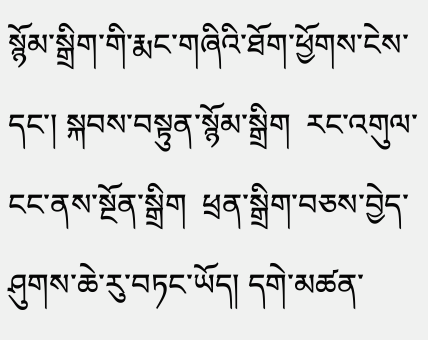སྙོམ་སྒྲིག་གི་རྨང་གཞིའི་ཐོག་ཕྱོགས་ངེས་དང་། སྐབས་བསྟུན་སྙོམ་སྒྲིག  རང་འགུལ་ངང་ནས་སྔོན་སྒྲིག  ཕྲན་སྒྲིག་བཅས་བྱེད་ཤུགས་ཆེ་རུ་བཏང་ཡོད། དགེ་མཚན་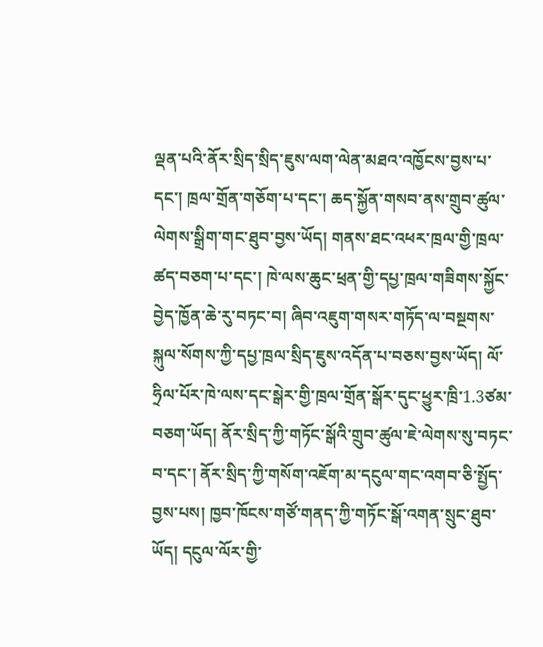ལྡན་པའི་ནོར་སྲིད་སྲིད་ཇུས་ལག་ལེན་མཐའ་འཁྱོངས་བྱས་པ་དང་། ཁྲལ་གྲོན་གཅོག་པ་དང་། ཆད་སྐྱོན་གསབ་ནས་གྲུབ་ཚུལ་ལེགས་སྒྲིག་གང་ཐུབ་བྱས་ཡོད། གནས་ཐང་འཕར་ཁྲལ་གྱི་ཁྲལ་ཚད་བཅག་པ་དང་། ཁེ་ལས་ཆུང་ཕྲན་གྱི་དཔྱ་ཁྲལ་གཟིགས་སྐྱོང་བྱེད་ཁྱོན་ཆེ་རུ་བཏང་བ། ཞིབ་འཇུག་གསར་གཏོད་ལ་བསྔགས་སྐུལ་སོགས་ཀྱི་དཔྱ་ཁྲལ་སྲིད་ཇུས་འདོན་པ་བཅས་བྱས་ཡོད། ལོ་ཧྲིལ་པོར་ཁེ་ལས་དང་སྒེར་གྱི་ཁྲལ་གྲོན་སྒོར་དུང་ཕྱུར་ཁྲི་1.3ཙམ་བཅག་ཡོད། ནོར་སྲིད་ཀྱི་གཏོང་སྒོའི་གྲུབ་ཚུལ་ཇེ་ལེགས་སུ་བཏང་བ་དང་། ནོར་སྲིད་ཀྱི་གསོག་འཇོག་མ་དངུལ་གང་འགབ་ཅི་སྤྱོད་བྱས་པས། ཁྱབ་ཁོངས་གཙོ་གནད་ཀྱི་གཏོང་སྒོ་འགན་སྲུང་ཐུབ་ཡོད། དངུལ་ལོར་གྱི་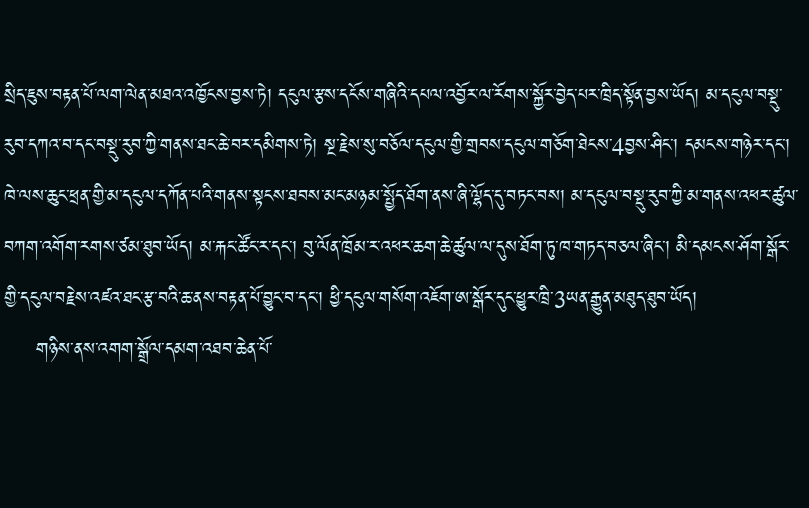སྲིད་ཇུས་བརྟན་པོ་ལག་ལེན་མཐའ་འཁྱོངས་བྱས་ཏེ། དངུལ་རྩས་དངོས་གཞིའི་དཔལ་འབྱོར་ལ་རོགས་སྐྱོར་བྱེད་པར་ཁྲིད་སྟོན་བྱས་ཡོད། མ་དངུལ་བསྡུ་རུབ་དཀའ་བ་དང་བསྡུ་རུབ་ཀྱི་གནས་ཐང་ཆེ་བར་དམིགས་ཏེ། སྔ་རྗེས་སུ་བཅོལ་དངུལ་གྱི་གྲབས་དངུལ་གཅོག་ཐེངས་4བྱས་ཤིང་། དམངས་གཉེར་དང་། ཁེ་ལས་ཆུང་ཕྲན་གྱི་མ་དངུལ་དཀོན་པའི་གནས་སྟངས་ཐབས་མང་མཉམ་སྤྱོད་ཐོག་ནས་ཞི་ལྷོད་དུ་བཏང་བས། མ་དངུལ་བསྡུ་རུབ་ཀྱི་མ་གནས་འཕར་ཚུལ་བཀག་འགོག་རགས་ཙམ་ཐུབ་ཡོད། མ་རྐང་ཚོང་ར་དང་། བུ་ལོན་ཁྲོམ་ར་འཕར་ཆག་ཆེ་ཚུལ་ལ་དུས་ཐོག་ཏུ་ཁ་གཏད་བཅལ་ཞིང་། མི་དམངས་ཤོག་སྒོར་གྱི་དངུལ་བརྗེས་འཛའ་ཐང་རྩ་བའི་ཆ་ནས་བརྟན་པོ་བྱུང་བ་དང་། ཕྱི་དངུལ་གསོག་འཇོག་ཨ་སྒོར་དུང་ཕྱུར་ཁྲི་3ཡན་རྒྱུན་མཐུད་ཐུབ་ཡོད།
     གཉིས་ནས་འགག་སྒྲོལ་དམག་འཐབ་ཆེན་པོ་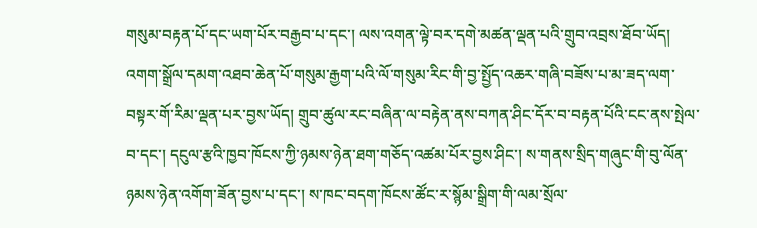གསུམ་བརྟན་པོ་དང་ཡག་པོར་བརྒྱབ་པ་དང་། ལས་འགན་ལྟེ་བར་དགེ་མཚན་ལྡན་པའི་གྲུབ་འབྲས་ཐོབ་ཡོད། འགག་སྒྲོལ་དམག་འཐབ་ཆེན་པོ་གསུམ་རྒྱག་པའི་ལོ་གསུམ་རིང་གི་བྱ་སྤྱོད་འཆར་གཞི་བཟོས་པ་མ་ཟད་ལག་བསྟར་གོ་རིམ་ལྡན་པར་བྱས་ཡོད། གྲུབ་ཚུལ་རང་བཞིན་ལ་བརྟེན་ནས་བཀན་ཤིང་དོར་བ་བརྟན་པོའི་ངང་ནས་སྤེལ་བ་དང་། དངུལ་རྩའི་ཁྱབ་ཁོངས་ཀྱི་ཉམས་ཉེན་ཐག་གཅོད་འཚམ་པོར་བྱས་ཤིང་། ས་གནས་སྲིད་གཞུང་གི་བུ་ལོན་ཉམས་ཉེན་འགོག་ཟོན་བྱས་པ་དང་། ས་ཁང་བདག་ཁོངས་ཚོང་ར་སྙོམ་སྒྲིག་གི་ལམ་སྲོལ་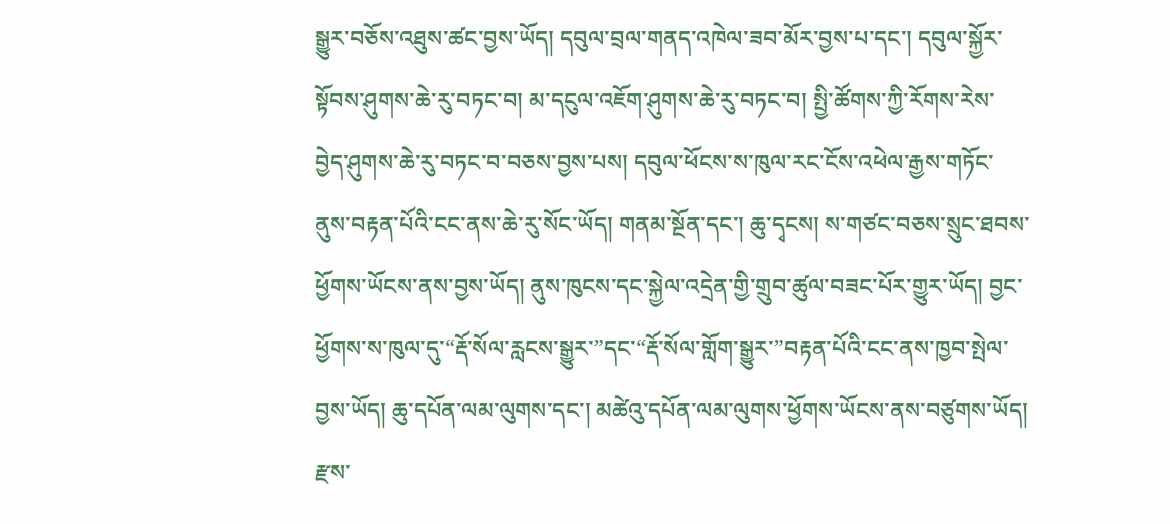སྒྱུར་བཅོས་འཐུས་ཚང་བྱས་ཡོད། དབུལ་བྲལ་གནད་འཁེལ་ཟབ་མོར་བྱས་པ་དང་། དབུལ་སྐྱོར་སྟོབས་ཤུགས་ཆེ་རུ་བཏང་བ། མ་དངུལ་འཇོག་ཤུགས་ཆེ་རུ་བཏང་བ། སྤྱི་ཚོགས་ཀྱི་རོགས་རེས་བྱེད་ཤུགས་ཆེ་རུ་བཏང་བ་བཅས་བྱས་པས། དབུལ་ཕོངས་ས་ཁུལ་རང་ངོས་འཕེལ་རྒྱས་གཏོང་ནུས་བརྟན་པོའི་ངང་ནས་ཆེ་རུ་སོང་ཡོད། གནམ་སྔོན་དང་། ཆུ་དྭངས། ས་གཙང་བཅས་སྲུང་ཐབས་ཕྱོགས་ཡོངས་ནས་བྱས་ཡོད། ནུས་ཁུངས་དང་སྐྱེལ་འདྲེན་གྱི་གྲུབ་ཚུལ་བཟང་པོར་གྱུར་ཡོད། བྱང་ཕྱོགས་ས་ཁུལ་དུ་“རྡོ་སོལ་རླངས་སྒྱུར་”དང་“རྡོ་སོལ་གློག་སྒྱུར་”བརྟན་པོའི་ངང་ནས་ཁྱབ་སྤེལ་བྱས་ཡོད། ཆུ་དཔོན་ལམ་ལུགས་དང་། མཚེའུ་དཔོན་ལམ་ལུགས་ཕྱོགས་ཡོངས་ནས་བཙུགས་ཡོད། རྫས་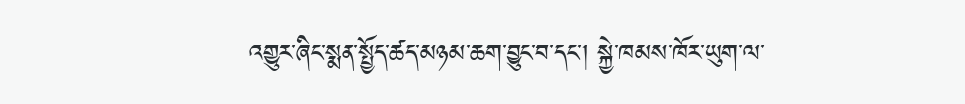འགྱུར་ཞིང་སྨན་སྤྱོད་ཚད་མཉམ་ཆག་བྱུང་བ་དང་། སྐྱེ་ཁམས་ཁོར་ཡུག་ལ་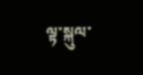ལྟ་སྐུལ་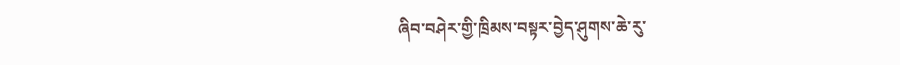ཞིབ་བཤེར་གྱི་ཁྲིམས་བསྟར་བྱེད་ཤུགས་ཆེ་རུ་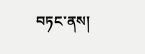བཏང་ནས།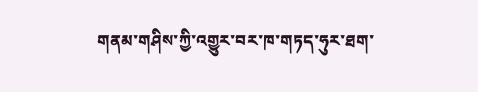གནམ་གཤིས་ཀྱི་འགྱུར་བར་ཁ་གཏད་ཧུར་ཐག་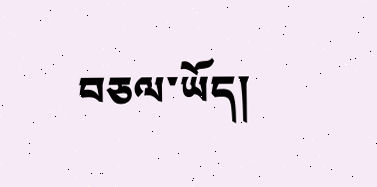བཅལ་ཡོད།